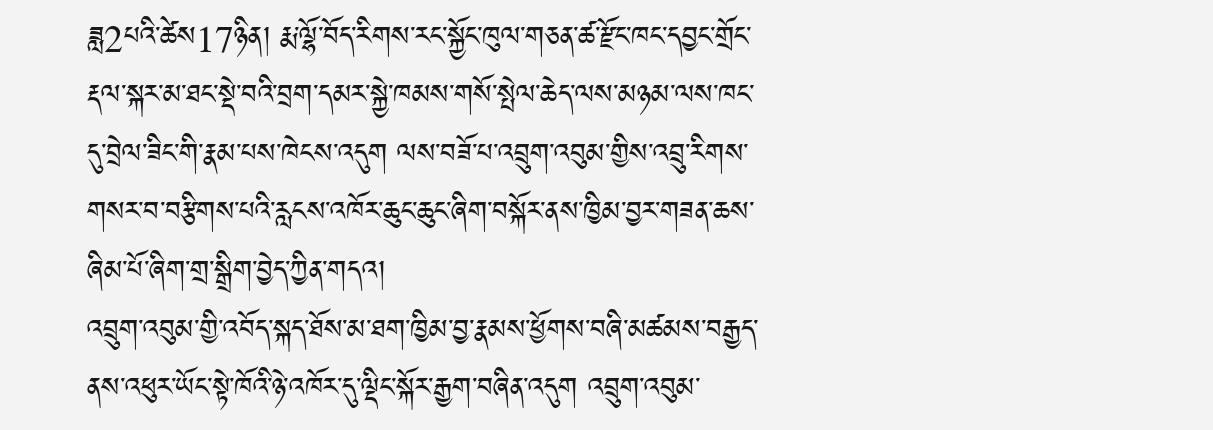ཟླ2པའི་ཚེས17ཉིན། རྨ་ལྷོ་བོད་རིགས་རང་སྐྱོང་ཁུལ་གཅན་ཚ་རྫོང་ཁང་དབྱང་གྲོང་རྡལ་སྐར་མ་ཐང་སྡེ་བའི་བྲག་དམར་སྐྱེ་ཁམས་གསོ་སྤེལ་ཆེད་ལས་མཉམ་ལས་ཁང་དུ་བྲེལ་ཟིང་གི་རྣམ་པས་ཁེངས་འདུག ལས་བཟོ་པ་འབྲུག་འབུམ་གྱིས་འབྲུ་རིགས་གསར་བ་བརྩིགས་པའི་རླངས་འཁོར་ཆུང་ཆུང་ཞིག་བསྐོར་ནས་ཁྱིམ་བྱར་གཟན་ཆས་ཞིམ་པོ་ཞིག་གྲ་སྒྲིག་བྱེད་ཀྱིན་གདའ།
འབྲུག་འབུམ་གྱི་འབོད་སྐད་ཐོས་མ་ཐག་ཁྱིམ་བྱ་རྣམས་ཕྱོགས་བཞི་མཚམས་བརྒྱད་ནས་འཕུར་ཡོང་སྟེ་ཁོའི་ཉེ་འཁོར་དུ་ལྡིང་སྐོར་རྒྱག་བཞིན་འདུག འབྲུག་འབུམ་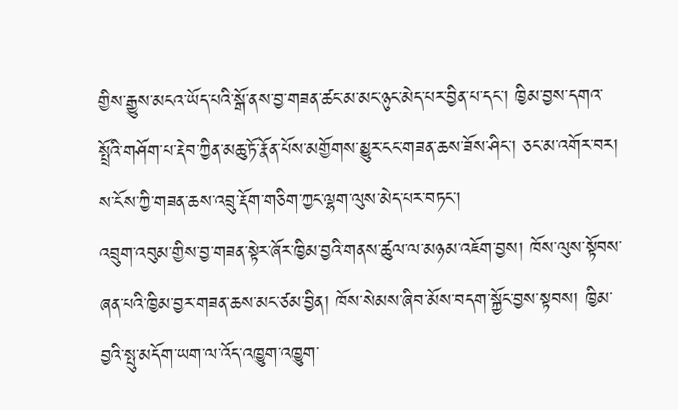གྱིས་རྒྱུས་མངའ་ཡོད་པའི་སྒོ་ནས་བྱ་གཟན་ཚང་མ་མང་ཉུང་མེད་པར་བྱིན་པ་དང་། ཁྱིམ་བྱས་དགའ་སྤྲོའི་གཤོག་པ་རྡེབ་ཀྱིན་མཆུ་ཏོ་རྣོན་པོས་མགྱོགས་མྱུར་ངང་གཟན་ཆས་ཟོས་ཤིང་། ཅང་མ་འགོར་བར། ས་ངོས་ཀྱི་གཟན་ཆས་འབྲུ་རྡོག་གཅིག་ཀྱང་ལྷག་ལུས་མེད་པར་བཏང་།
འབྲུག་འབུམ་གྱིས་བྱ་གཟན་སྟེར་ཞོར་ཁྱིམ་བྱའི་གནས་ཚུལ་ལ་མཉམ་འཇོག་བྱས། ཁོས་ལུས་སྟོབས་ཞན་པའི་ཁྱིམ་བྱར་གཟན་ཆས་མང་ཙམ་བྱིན། ཁོས་སེམས་ཞིབ་མོས་བདག་སྐྱོང་བྱས་སྟབས། ཁྱིམ་བྱའི་སྤུ་མདོག་ཡག་ལ་འོད་འཁྱུག་འཁྱུག་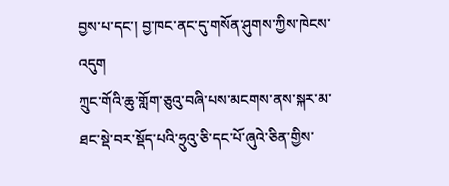བྱས་པ་དང་། བྱ་ཁང་ནང་དུ་གསོན་ཤུགས་ཀྱིས་ཁེངས་འདུག
ཀྲུང་གོའི་ཆུ་གློག་ཅུའུ་བཞི་པས་མངགས་ནས་སྐར་མ་ཐང་སྡེ་བར་སྡོད་པའི་ཧྲུའུ་ཅི་དང་པོ་ཞུའེ་ཅིན་གྱིས་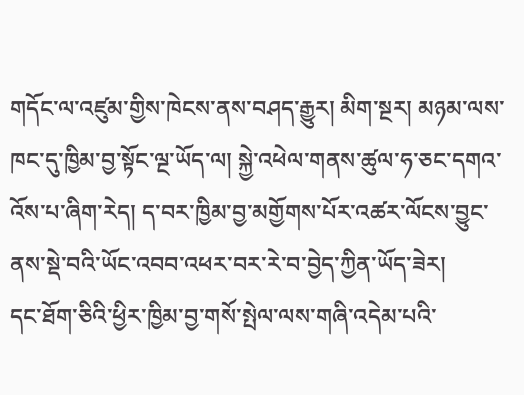གདོང་ལ་འཛུམ་གྱིས་ཁེངས་ནས་བཤད་རྒྱུར། མིག་སྔར། མཉམ་ལས་ཁང་དུ་ཁྱིམ་བྱ་སྟོང་ལྔ་ཡོད་ལ། སྐྱེ་འཕེལ་གནས་ཚུལ་ཧ་ཅང་དགའ་འོས་པ་ཞིག་རེད། ད་བར་ཁྱིམ་བྱ་མགྱོགས་པོར་འཚར་ལོངས་བྱུང་ནས་སྡེ་བའི་ཡོང་འབབ་འཕར་བར་རེ་བ་བྱེད་ཀྱིན་ཡོད་ཟེར།
དང་ཐོག་ཅིའི་ཕྱིར་ཁྱིམ་བྱ་གསོ་སྤེལ་ལས་གཞི་འདེམ་པའི་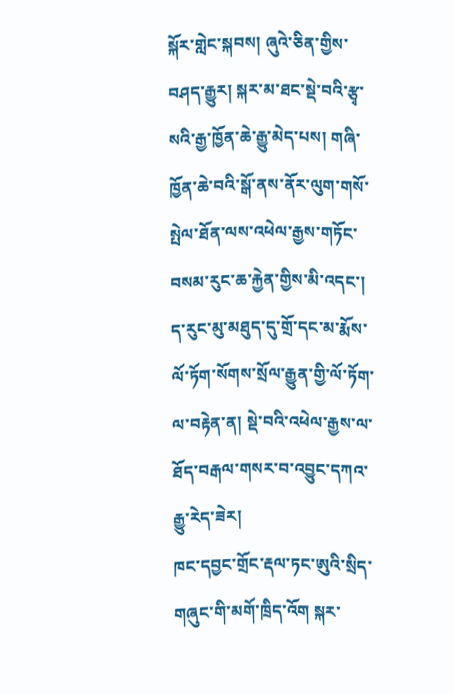སྐོར་གླེང་སྐབས། ཞུའེ་ཅིན་གྱིས་བཤད་རྒྱུར། སྐར་མ་ཐང་སྡེ་བའི་རྩྭ་སའི་རྒྱ་ཁྱོན་ཆེ་རྒྱུ་མེད་པས། གཞི་ཁྱོན་ཆེ་བའི་སྒོ་ནས་ནོར་ལུག་གསོ་སྤེལ་ཐོན་ལས་འཕེལ་རྒྱས་གཏོང་བསམ་རུང་ཆ་རྐྱེན་གྱིས་མི་འདང་། ད་རུང་མུ་མཐུད་དུ་གྲོ་དང་མ་རྨོས་ལོ་ཏོག་སོགས་སྲོལ་རྒྱུན་གྱི་ལོ་ཏོག་ལ་བརྟེན་ན། སྡེ་བའི་འཕེལ་རྒྱས་ལ་ཐོད་བརྒལ་གསར་བ་འབྱུང་དཀའ་རྒྱུ་རེད་ཟེར།
ཁང་དབྱང་གྲོང་རྡལ་ཏང་ཨུའི་སྲིད་གཞུང་གི་མགོ་ཁྲིད་འོག སྐར་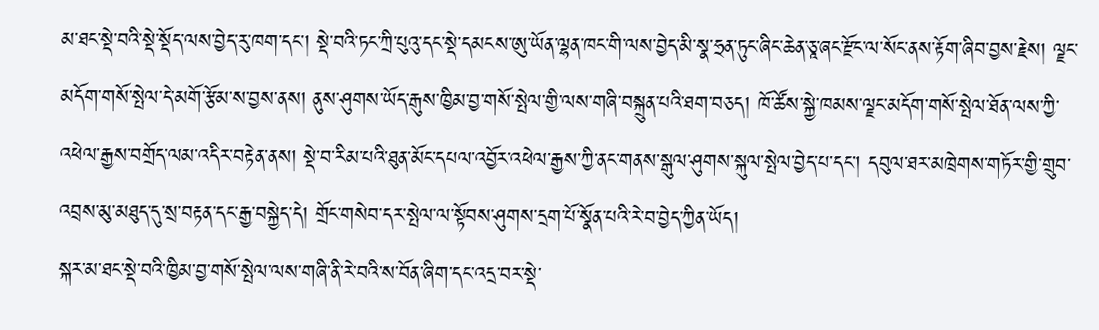མ་ཐང་སྡེ་བའི་སྡེ་སྡོད་ལས་བྱེད་རུ་ཁག་དང་། སྡེ་བའི་ཏང་ཀྲི་པུའུ་དང་སྡེ་དམངས་ཨུ་ཡོན་ལྷན་ཁང་གི་ལས་བྱེད་མི་སྣ་ཧྲན་ཏུང་ཞིང་ཆེན་ཅཱ་ཞང་རྫོང་ལ་སོང་ནས་རྟོག་ཞིབ་བྱས་རྗེས། ལྗང་མདོག་གསོ་སྤེལ་དེ་མགོ་རྩོམ་ས་བྱས་ནས། ནུས་ཤུགས་ཡོད་རྒུས་ཁྱིམ་བྱ་གསོ་སྤེལ་གྱི་ལས་གཞི་བསྐྲུན་པའི་ཐག་བཅད། ཁོ་ཚོས་སྐྱེ་ཁམས་ལྗང་མདོག་གསོ་སྤེལ་ཐོན་ལས་ཀྱི་འཕེལ་རྒྱས་བགྲོད་ལམ་འདིར་བརྟེན་ནས། སྡེ་བ་རིམ་པའི་ཐུན་མོང་དཔལ་འབྱོར་འཕེལ་རྒྱས་ཀྱི་ནང་གནས་སྒུལ་ཤུགས་སྐུལ་སྤེལ་བྱེད་པ་དང་། དབུལ་ཐར་མཁྲེགས་གཏོར་གྱི་གྲུབ་འབྲས་མུ་མཐུད་དུ་སྲ་བརྟན་དང་རྒྱ་བསྐྱེད་དེ། གྲོང་གསེབ་དར་སྤེལ་ལ་སྟོབས་ཤུགས་དྲག་པོ་སྣོན་པའི་རེ་བ་བྱེད་ཀྱིན་ཡོད།
སྐར་མ་ཐང་སྡེ་བའི་ཁྱིམ་བྱ་གསོ་སྤེལ་ལས་གཞི་ནི་རེ་བའི་ས་བོན་ཞིག་དང་འདྲ་བར་སྡེ་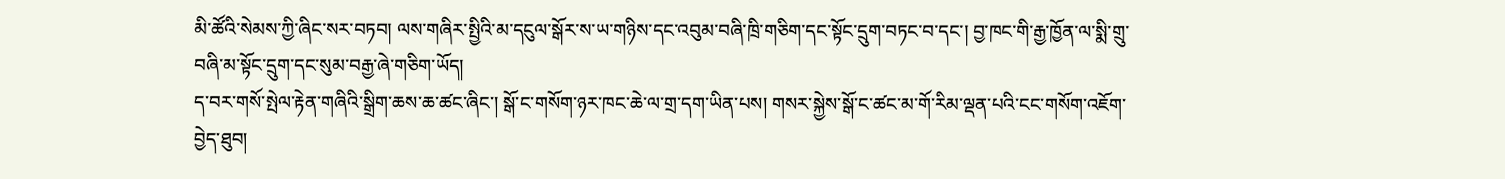མི་ཚོའི་སེམས་ཀྱི་ཞིང་སར་བཏབ། ལས་གཞིར་སྤྱིའི་མ་དངུལ་སྒོར་ས་ཡ་གཉིས་དང་འབུམ་བཞི་ཁྲི་གཅིག་དང་སྟོང་དྲུག་བཏང་བ་དང་། བྱ་ཁང་གི་རྒྱ་ཁྱོན་ལ་སྨི་གྲུ་བཞི་མ་སྟོང་དྲུག་དང་སུམ་བརྒྱ་ཞེ་གཅིག་ཡོད།
ད་བར་གསོ་སྤེལ་རྟེན་གཞིའི་སྒྲིག་ཆས་ཆ་ཚང་ཞིང་། སྒོ་ང་གསོག་ཉར་ཁང་ཆེ་ལ་གྲ་དག་ཡིན་པས། གསར་སྐྱེས་སྒོ་ང་ཚང་མ་གོ་རིམ་ལྡན་པའི་ངང་གསོག་འཇོག་བྱེད་ཐུབ།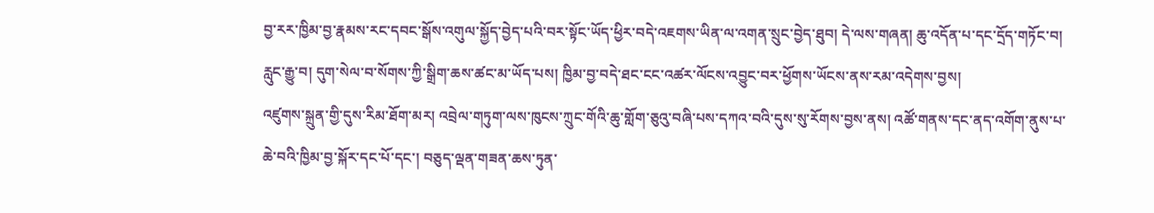བྱ་རར་ཁྱིམ་བྱ་རྣམས་རང་དབང་སྒོས་འགུལ་སྐྱོད་བྱེད་པའི་བར་སྟོང་ཡོད་ཕྱིར་བདེ་འཇགས་ཡིན་ལ་འགན་སྲུང་བྱེད་ཐུབ། དེ་ལས་གཞན། ཆུ་འདོན་པ་དང་དྲོད་གཏོང་བ། རླུང་རྒྱུ་བ། དུག་སེལ་བ་སོགས་ཀྱི་སྒྲིག་ཆས་ཚང་མ་ཡོད་པས། ཁྱིམ་བྱ་བདེ་ཐང་ངང་འཚར་ལོངས་འབྱུང་བར་ཕྱོགས་ཡོངས་ནས་རམ་འདེགས་བྱས།
འཛུགས་སྐྲུན་གྱི་དུས་རིམ་ཐོག་མར། འབྲེལ་གཏུག་ལས་ཁུངས་ཀྲུང་གོའི་ཆུ་གློག་ཅུའུ་བཞི་པས་དཀའ་བའི་དུས་སུ་རོགས་བྱས་ནས། འཚོ་གནས་དང་ནད་འགོག་ནུས་པ་ཆེ་བའི་ཁྱིམ་བྱ་སྐོར་དང་པོ་དང་། བཅུད་ལྡན་གཟན་ཆས་ཏུན་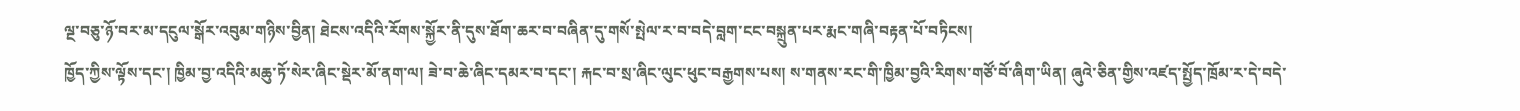ལྔ་བཅུ་ཉོ་བར་མ་དངུལ་སྒོར་འབུམ་གཉིས་བྱིན། ཐེངས་འདིའི་རོགས་སྐྱོར་ནི་དུས་ཐོག་ཆར་བ་བཞིན་དུ་གསོ་སྤེལ་ར་བ་བདེ་བླག་ངང་བསྐྲུན་པར་རྨང་གཞི་བརྟན་པོ་བཏིངས།
ཁྱོད་ཀྱིས་ལྟོས་དང་། ཁྱིམ་བྱ་འདིའི་མཆུ་ཏོ་སེར་ཞིང་སྡེར་མོ་ནག་ལ། ཟེ་བ་ཆེ་ཞིང་དམར་བ་དང་། རྐང་བ་སྲ་ཞིང་ལུང་ཕུང་བརྒྱགས་པས། ས་གནས་རང་གི་ཁྱིམ་བྱའི་རིགས་གཙོ་བོ་ཞིག་ཡིན། ཞུའེ་ཅིན་གྱིས་འཛད་སྤྱོད་ཁྲོམ་ར་དེ་བདེ་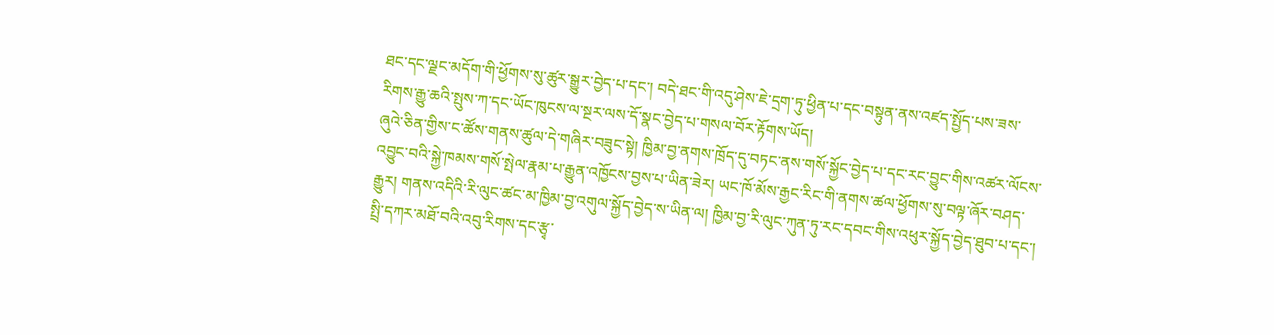ཐང་དང་ལྗང་མདོག་གི་ཕྱོགས་སུ་ཚུར་སྒྱུར་བྱེད་པ་དང་། བདེ་ཐང་གི་འདུ་ཤེས་ཇེ་དྲག་ཏུ་ཕྱིན་པ་དང་བསྟུན་ནས་འཛད་སྤྱོད་པས་ཟས་རིགས་རྒྱུ་ཆའི་སྤུས་ཀ་དང་ཡོང་ཁུངས་ལ་སྔར་ལས་དོ་སྣང་བྱེད་པ་གསལ་བོར་རྟོགས་ཡོད།
ཞུའེ་ཅིན་གྱིས་ང་ཚོས་གནས་ཚུལ་དེ་གཞིར་བཟུང་སྟེ། ཁྱིམ་བྱ་ནགས་ཁྲོད་དུ་བཏང་ནས་གསོ་སྐྱོང་བྱེད་པ་དང་རང་བྱུང་གིས་འཚར་ལོངས་འབྱུང་བའི་སྐྱེ་ཁམས་གསོ་སྤེལ་རྣམ་པ་རྒྱུན་འཁྱོངས་བྱས་པ་ཡིན་ཟེར། ཡང་ཁོ་མོས་རྒྱང་རིང་གི་ནགས་ཚལ་ཕྱོགས་སུ་བལྟ་ཞོར་བཤད་རྒྱུར། གནས་འདིའི་རི་ལུང་ཚང་མ་ཁྱིམ་བྱ་འགུལ་སྐྱོད་བྱེད་ས་ཡིན་ལ། ཁྱིམ་བྱ་རི་ལུང་ཀུན་ཏུ་རང་དབང་གིས་འཕུར་སྐྱོད་བྱེད་ཐུབ་པ་དང་། སྤྲི་དཀར་མཐོ་བའི་འབུ་རིགས་དང་རྩྭ་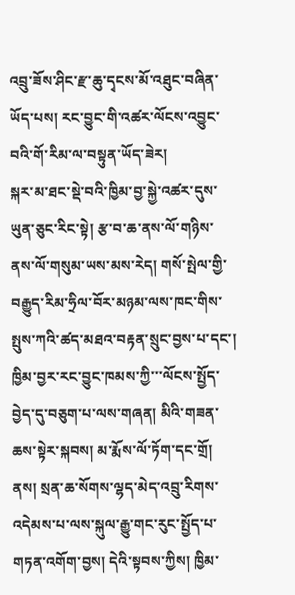འབྲུ་ཟོས་ཤིང་རྫ་ཆུ་དྭངས་མོ་འཐུང་བཞིན་ཡོད་པས། རང་བྱུང་གི་འཚར་ལོངས་འབྱུང་བའི་གོ་རིམ་ལ་བསྟུན་ཡོད་ཟེར།
སྐར་མ་ཐང་སྡེ་བའི་ཁྱིམ་བྱ་སྐྱེ་འཚར་དུས་ཡུན་ཅུང་རིང་སྟེ། རྩ་བ་ཆ་ནས་ལོ་གཉིས་ནས་ལོ་གསུམ་ཡས་མས་རེད། གསོ་སྤེལ་གྱི་བརྒྱུད་རིམ་ཧྲིལ་བོར་མཉམ་ལས་ཁང་གིས་སྤུས་ཀའི་ཚད་མཐའ་བརྟན་སྲུང་བྱས་པ་དང་། ཁྱིམ་བྱར་རང་བྱུང་ཁམས་ཀྱི་་་ལོངས་སྤྱོད་བྱེད་དུ་བཅུག་པ་ལས་གཞན། མིའི་གཟན་ཆས་སྟེར་སྐབས། མ་རྨོས་ལོ་ཏོག་དང་གྲོ། ནས། སྲན་ཆ་སོགས་ལྷད་མེད་འབྲུ་རིགས་འདེམས་པ་ལས་སྐུལ་རྒྱུ་གང་རུང་སྤྱོད་པ་གཏན་འགོག་བྱས། དེའི་སྟབས་ཀྱིས། ཁྱིམ་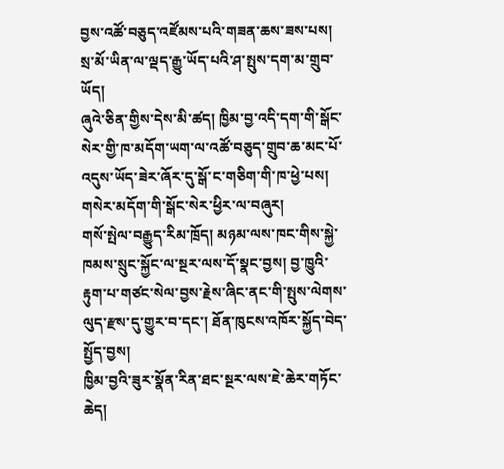བྱས་འཚོ་བཅུད་འཛོམས་པའི་གཟན་ཆས་ཟས་པས། སྲ་མོ་ཡིན་ལ་ལྡད་རྒྱུ་ཡོད་པའི་ཤ་སྤུས་དག་མ་གྲུབ་ཡོད།
ཞུའེ་ཅིན་གྱིས་དེས་མི་ཚད། ཁྱིམ་བྱ་འདི་དག་གི་སྒོང་སེར་གྱི་ཁ་མདོག་ཡག་ལ་འཚོ་བཅུད་གྲུབ་ཆ་མང་པོ་འདུས་ཡོད་ཟེར་ཞོར་དུ་སྒོ་ང་གཅིག་གི་ཁ་ཕྱེ་པས། གསེར་མདོག་གི་སྒོང་སེར་ཕྱིར་ལ་བཞུར།
གསོ་སྤེལ་བརྒྱུད་རིམ་ཁྲོད། མཉམ་ལས་ཁང་གིས་སྐྱེ་ཁམས་སྲུང་སྐྱོང་ལ་སྔར་ལས་དོ་སྣང་བྱས། བྱ་ཁྱུའི་རྟུག་པ་གཙང་སེལ་བྱས་རྗེས་ཞིང་ནང་གི་སྤུས་ལེགས་ལུད་རྫས་དུ་གྱུར་བ་དང་། ཐོན་ཁུངས་འཁོར་སྐྱོད་བེད་སྤྱོད་བྱས།
ཁྱིམ་བྱའི་ཟུར་སྣོན་རིན་ཐང་སྔར་ལས་ཇེ་ཆེར་གཏོང་ཆེད།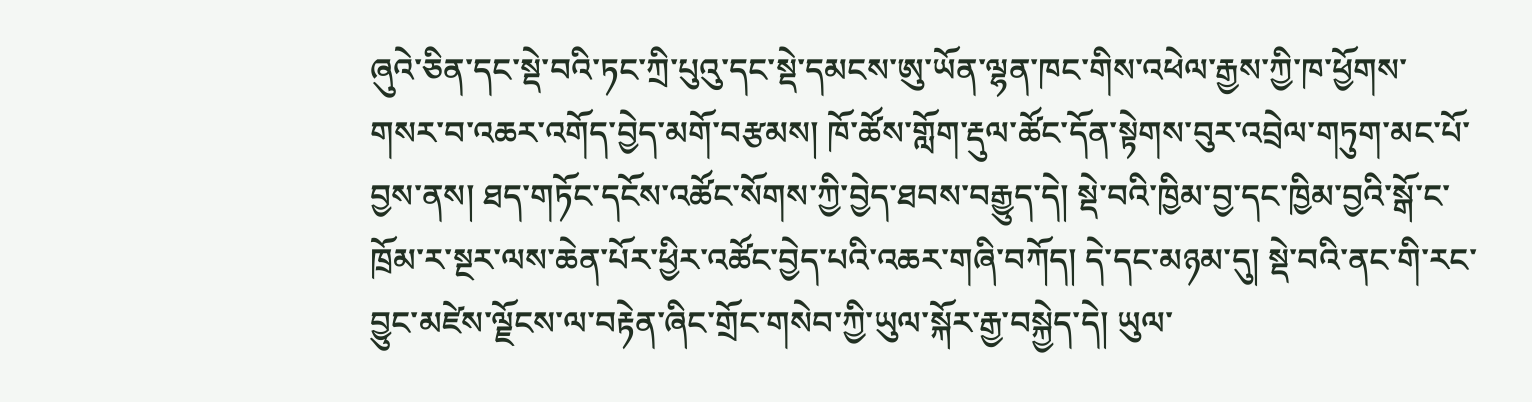ཞུའེ་ཅིན་དང་སྡེ་བའི་ཏང་ཀྲི་པུའུ་དང་སྡེ་དམངས་ཨུ་ཡོན་ལྷན་ཁང་གིས་འཕེལ་རྒྱས་ཀྱི་ཁ་ཕྱོགས་གསར་བ་འཆར་འགོད་བྱེད་མགོ་བརྩམས། ཁོ་ཚོས་གློག་རྡུལ་ཚོང་དོན་སྟེགས་བུར་འབྲེལ་གཏུག་མང་པོ་བྱས་ནས། ཐད་གཏོང་དངོས་འཚོང་སོགས་ཀྱི་བྱེད་ཐབས་བརྒྱུད་དེ། སྡེ་བའི་ཁྱིམ་བྱ་དང་ཁྱིམ་བྱའི་སྒོ་ང་ཁྲོམ་ར་སྔར་ལས་ཆེན་པོར་ཕྱིར་འཚོང་བྱེད་པའི་འཆར་གཞི་བཀོད། དེ་དང་མཉམ་དུ། སྡེ་བའི་ནང་གི་རང་བྱུང་མཛེས་ལྗོངས་ལ་བརྟེན་ཞིང་གྲོང་གསེབ་ཀྱི་ཡུལ་སྐོར་རྒྱ་བསྐྱེད་དེ། ཡུལ་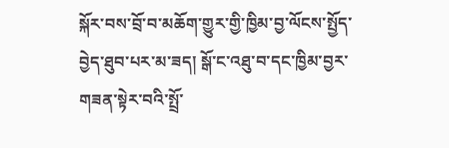སྐོར་བས་བྲོ་བ་མཆོག་གྱུར་གྱི་ཁྱིམ་བྱ་ལོངས་སྤྱོད་བྱེད་ཐུབ་པར་མ་ཟད། སྒོ་ང་འཐུ་བ་དང་ཁྱིམ་བྱར་གཟན་སྟེར་བའི་སྤྲོ་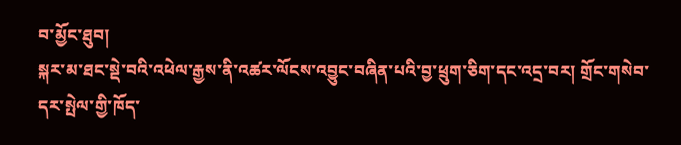བ་མྱོང་ཐུབ།
སྐར་མ་ཐང་སྡེ་བའི་འཕེལ་རྒྱས་ནི་འཚར་ལོངས་འབྱུང་བཞིན་པའི་བྱ་ཕྲུག་ཅིག་དང་འདྲ་བར། གྲོང་གསེབ་དར་སྤེལ་གྱི་ཁོད་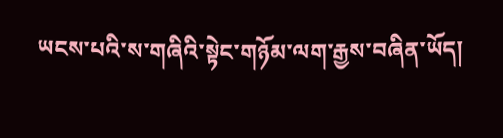ཡངས་པའི་ས་གཞིའི་སྟེང་གཉོམ་ལག་རྒྱས་བཞིན་ཡོད།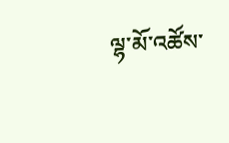ལྷ་མོ་འཚོས་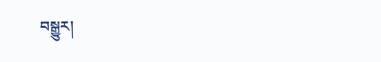བསྒྱུར།